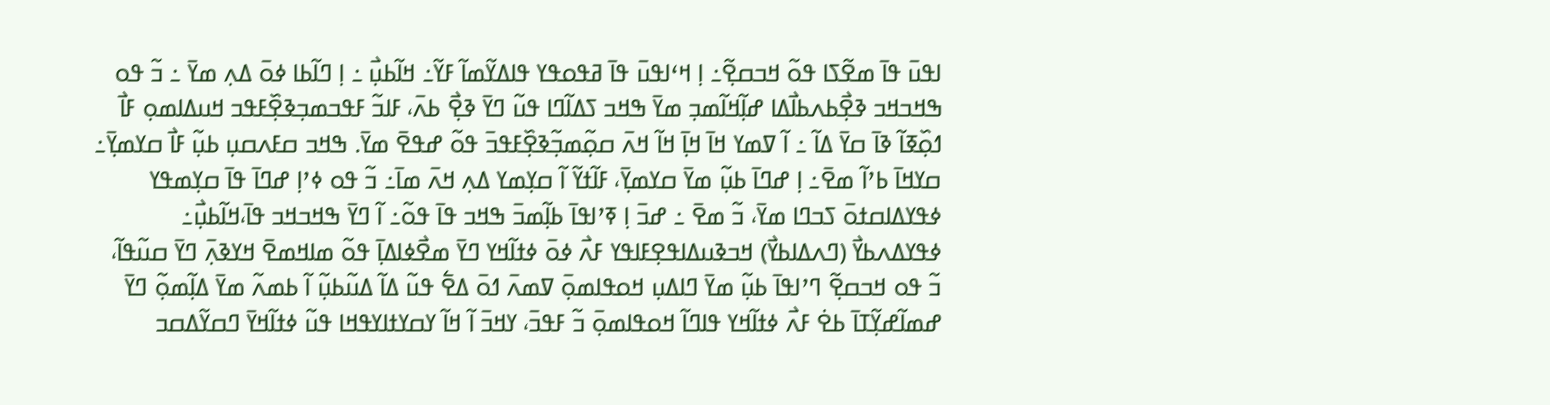ߊߟߎ߫ ߟߊ߫ ߘߐ߬ߖߊ ߟߋ߬ ߞߏߛߐ߲߬߸ ߊ߲ ߞߵߊߟߎ߫ ߟߊ߫ ߥߟߋߟߌ ߟߊߡߌ߬ߘߊ߬ ߓߌ߬߸ ߞߊ߬ߕߎ߲߯ ߸ ߊ߲ ߣߊ߬ߕߊ ߦߋ߫ ߡߍ߲ ߘߌ߫ ߸ ߏ߬ ߟߋ ߒߞߏߞߏ ߢߐ߲߯ߕߍߕߊ߯ߡߊ ߝߊ߲߬ߞߊ߬ߘߏ߲ ߘߌ߫ ߒߞߏ ߖߡߊ߬ߣߊ ߟߎ߬ ߣߌ߫ ߢߐ߲߯ ߕߍ߫، ߓߊߏ߬ ߓߟߏߘߏ߲ߢߐ߲߰ߓߟߏ ߞߎߡߊߘߋ߲ ߓߊ߯ ߗߋ߲߰ߧߊ߬ ߢߊ߫ ߛߌ߫ ߡߊ߬ ߸ ߊ߬ ߜߘߌ ߞߊ߫ ߞߊ߲߫ ߞߊ߬ ߞߍ߫ ߛߋ߲߬ߘߏ߲߬ߢߐ߲߰ߓߟߏ߫ ߟߋ߬ ߝߟߐ߫ ߘߌ߫. ߒߞߏ ߛߓߍߛߎ߲ ߕߎ߲߬ ߓߊ߯ ߛߌߘߌ߲߫߸ ߛߌߞߊ߫ ߕߴߊ߬ ߘߐ߫߸ ߊ߲ ߝߣߊ߫ ߕߎ߲߬ ߘߌ߫ ߛߌߘߌ߲߫، ߓߊ߬ߙߌ߬ ߊ߬ ߛߌ߲ߘߌ ߡߍ߲ ߞߍ߫ ߘߊ߫߸ ߏ߬ ߟߋ ߦߴߊ߲ ߝߣߊ߫ ߟߊ߫ ߛߌ߲ߘߟߌ ߦߟߌߡߊߛߙߋ߫ ߖߏߣߊ ߘߌ߫، ߏ߬ ߘߐ߫ ߸ ߝߏ߫ ߊ߲ ߧߴߊߟߊ߫ ߕߊ߲߬ߘߏ߫ ߒߞߏ ߟߊ߫ ߟߋ߬߸ ߊ߬ ߣߌ߫ ߒߞߏߞߏ ߟߊ߫،ߞߊ߬ߕߎ߲߯߸ ߦߟߌߡߍߕߌ߯ (ߣߍߡߊߕߌ߯) ߞߏߢߎߡߊߟߐ߲ߓߊߟߌ ߓߍ߯ ߦߋ߫ ߦߙߊ߬ߞߌ ߣߌ߫ ߘߐ߯ߦߊߡߊ߲߫ ߟߋ߬ ߘߊߞߘߐ߫ ߞߌߢߍ߲߫ ߣߌ߫ ߛߎ߬ߟߊ߬، ߏ߬ ߟߋ ߞߏߛߐ߲߬ ߣߴߊߟߊ߫ ߕߎ߲߬ ߘߌ߫ ߣߊߡߎ߲ ߞߋߟߊߘߋ߲߫ ߜߘߍ߫ ߗߋ߫ ߡߐ߱ ߟߎ߬ ߡߊ߬ ߡߎ߬ߕߎ߲߬ ߊ߬ ߕߘߍ߬ ߘߌ߫ ߡߊ߲߬ߘߋ߲߬ ߣߌ߫ ߝߘߊ߬ߝߌ߲߬ߠߊ߫ ߕߐ߭ ߓߍ߯ ߦߙߊ߬ߞߌ ߟߊߣߊ߬ ߞߋߟߊߘߋ߲߫ ߏ߬ ߓߟߏ߫، ߌߞߏ߫ ߊ߬ ߞߊ߬ ߌߛߌߙߊߌߟߞߊ ߟߎ߬ ߦߙߊ߬ߞߌ߫ ߣߛߌ߬ߡߛߏ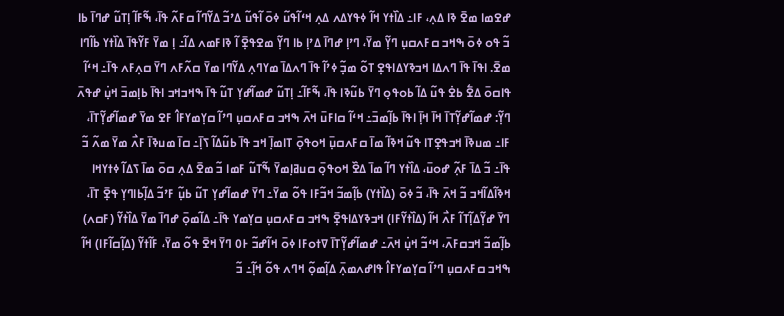ߝߐߘߊ ߘߐ߫ ߢߊ ߡߍ߲، ߓߊ߸ ߡߊ߰ߙߌ ߞߊ߬ ߦߟߌߡߍ ߡߍ߲ ߞߵߊ߬ߟߎ߬ ߦߋ߫ ߊ߬ߟߎ߬ ߡߴߏ߬ ߡߌ߬ߣߊ߬ ߛߓߍ߬ ߟߊ߫، ߒ߬ߓߊ߬ ߊ߲ߠߎ߬ ߝߣߊ߫ ߕߊ ߏ߬ ߟߋ ߦߋ߫ ߒߞߏ ߛߓߍߛߎ߲ ߣߌ߲߬ ߘߌ߫، ߣߴߊ߲ ߝߣߊ߫ ߡߴߊ߲ ߕߊ ߣߌ߲߬ ߘߐߟߐ߲߫ ߊ߬ ߢߊߓߘߍ ߡߊ߬߸ ߊ߲ ߘߌ߫ ߓߌ߬ߟߊ߫ ߡߊ߰ߙߌ ߕߊ߬ߣߊ ߘߐ߫. ߊߟߊ߫ ߟߊ߫ ߣߍߡߊ ߞߏߢߌߡߊߟߐ߲ ߠߋ߬ ߘߏ߲߬ ߦߴߊ߬ ߟߊ߫ ߣߍߡߊ߫ ߘߌߣߍ߲ ߡߌ߬ߣߊ ߘߌ߫ ߛߍ߬ߓߍ ߣߌ߫ ߛߍ߲ߓߍ ߟߊ߫߸ ߞߵߊ߬ ߟߊߛߋ߫ ߡߐ߱ ߕߐ߭ ߟߎ߬ ߡߊ߬ ߕߋߟߋ߲ ߣߌ߫ ߕߎ߬ߢߊ ߟߊ߫، ߒ߬ߓߊ߬߸ ߊ߲ߠߎ߬ ߝߘߊ߬ߝߌ߲ ߠߎ߬ ߟߊ߫ ߒߞߏߞߏ ߊߟߊ߫ ߕߊ߲ߘߏ߫ ߞߎ߲߭ ߝߟߍ߫ ߣߌ߲߬: ߝߘߊ߬ߝߌ߲߬ߠߊ߫ ߞߊ߫ ߞߊ߲߫ ߊߟߊ߫ ߕߊ߲߬ߘߏ߫߸ ߞߵߊ߬ ߛߊߓߎ߫ ߞߍ߫ ߒߞߏ ߛߓߍߛߎ߲ ߣߴߊ߬ ߛߌ߲ߘߌߓߊ߮ ߓߐ ߘߌ߫ ߝߘߊ߬ߝߌ߲߬ߠߊ߫، ߓߊ߸ ߘߎߢߊ߫ ߞߏߟߐ߲ߠߊ ߟߎ߬ ߞߢߊ߬ ߘߊ߫ ߛߓߍߛߎ߲߫ ߞߋߟߋ߲߫ ߠߊߘߊ߲߫ ߞߏ ߟߊ߫ ߕߎ߬ߡߊ߬ ߖߊ߲߫߸ ߛߊ߫ ߘߎߢߊ߫ ߓߍ߯ ߘߌ߫ ߘߍ߬ ߏ߬ ߟߊ߫߸ ߏ߬ ߡߊ߫ ߓߍ߲߬ ߝߋߎ߫، ߡߊ߰ߙߌ ߣߊ߬ ߘߊ߫ ߡߐ߰ ߞߋߟߋ߲߫ ߛߎߥߊ߲ߘߌ߫ ߒ߬ߠߎ߬ ߓߘߊ ߏ߬ ߘߐ߫ ߡߍ߲ ߛߋ߫ ߘߊ߫ ߖߡߊ߬ ߦߙߌߞߊ ߞߢߊ߬ߡߊ߬ߞߏ ߏ߬ ߞߍ߫ ߟߊ߫، ߏ߬ ߦߋ߫ (ߡߊ߰ߙߌ) ߕߊ߲߬ߘߏ߬ ߞߏ߬ߓߊ ߟߋ߬ ߘߌ߫߸ ߣߌ߫ ߝߘߊ߬ߝߌ߲ ߠߎ߬ ߕߎ߲߬ ߓߴߏ߬ ߡߊ߲߬ߕߊߣߌ߲ ߟߐ߲߫ ߠߊ߫، ߣߌ߫ ߝߌ߲߬ߡߊ߲߬ߠߊ߬ ߓߍ߯ ߞߊ߬ (ߡߊ߰ߙߌ߬ߓߊ) ߞߏߢߌߡߊߟߐ߲߫ ߒߞߏ ߛߓߍߛߎ߲ ߛߌ߲ߘߌ ߟߊ߫߸ ߡߊ߬ߘߋ߲߫ ߝߣߊ߫ ߘߌ߫ ߡߊ߰ߙߌ߬ (ߓߛߍ) ߕߊ߲߬ߘߏ߬ ߞߏߛߓߍ߫، ߞߵߏ߬ ߞߎ߲߭ ߞߍ߫߸ ߝߘߊ߬ߝߌ߲߬ߠߊ߫ ߜߙߋߓߊ ߦߋ߫ ߞߊ߬ߝߏ߬ ߅߀ ߣߌ߫ ߞߐ߫ ߟߋ߬ ߘߌ߫، ߓߊ߬ߙߌ߬ (ߡߊ߲߬ߛߊ߬ߓߊ) ߞߊ߬ ߒߞߏ ߛߓߍߛߎ߲ ߣߴߊ߬ ߛߌ߲ߘߌߓߊ߮ ߟߊߝߍߘߍ߲߫ ߡߊ߲߬ߘߋ߲߬ ߞߣߍ ߟߋ߬ ߞߊ߲߬߸ ߏ߬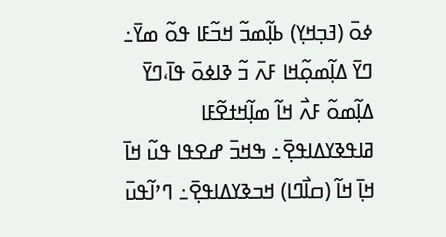ߦߋ߫ (ߔߏ߲ߞߌ߲) ߕߊ߲߬ߘߏ߬ ߞߏ߬ߓߊ ߟߋ߬ ߘߌ߫߸ ߣߌ߫ ߡߊ߲߬ߘߋ߲߬ߞߊ ߓߍ߫ ߏ߬ ߢߊߦߋ߫ ߟߊ߫،ߣߌ߫ ߡߊ߲߬ߘߋ߬ ߓߍ߯ ߞߊ߬ ߘߊ߲߬ߞߙߐ߬ߓߊ ߥߊߟߢߌߡߊߟߐ߲߫߸ ߒߞߏ߫ ߝߐߟߊ ߟߎ߬ ߞߊ߫ ߞߊ߲߫ ߞߊ߬ (ߛߊ߯ߣߊ) ߞߏߢߌߡߊߟߐ߲߫߸ ߣߴߊ߬ߟߎ߫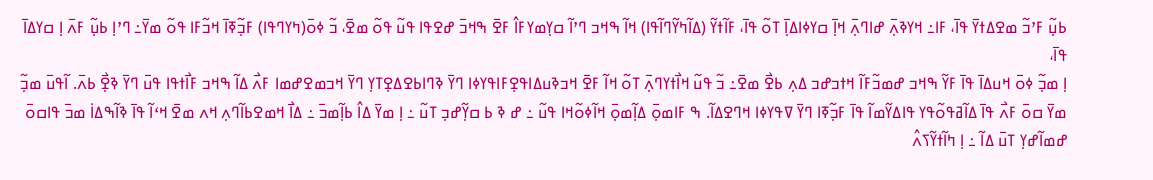ߕߎ߲߬ ߓߴߏ߬ ߘߐߡߙߌ߫ ߟߊ߫، ߓߊ߸ ߞߌߢߍ߲߫ ߝߊߣߍ߲߫ ߞߊ߲߫ ߛߌߦߊߡߊ߲߫ ߠߋ߬ ߟߊ߫، ߓߊ߬ߙߌ߬ (ߡߊ߬ߤߌ߬ߣߊ߬ߟߊ) ߞߊ߬ ߒߞߏ ߣߴߊ߬ ߛߌ߲ߘߌߓߊ߮ ߓߐ߫ ߒߞߏ߫ ߝߐߟߊ ߟߎ߬ ߟߋ߬ ߘߐ߫، ߏ߬ ߦߋ߫(ߤߌߣߟߊ) ߓߏ߲߬ߧߊ߫ ߞߏ߬ߓߊ ߟߋ߬ ߘߌ߫߸ ߣߴߊ߲ ߕߎ߲߬ ߓߍ߫ ߊ߲ ߛߌߡߊ߫ ߟߊ߫،
ߊ߲ ߘߏ߲߬ ߦߋ߫ ߞߎߡߊ߫ ߟߊ߫ ߓߌ߬ ߒߞߏ ߝߘߏ߬ߓߊ߬ ߞߙߏߝߏ ߡߍ߲ ߕߐ߯ ߘߐ߫߸ ߏ߬ ߟߎ߬ ߞߊ߯ߙߌߣߍ߲߫ ߠߋ߬ ߞߊ߬ ߓߐ߫ ߞߏߢߎߡߊߟߐ߲ߓߊߟߌߦߊ ߣߌ߫ ߢߣߊߕߐߡߐ߲ߠߌ߲ ߣߌ߫ ߞߏߘߐߝߘߊ ߓߍ߯ ߡߊ߬ ߒߞߏ ߓߊ߯ߙߟߊ ߟߎ߫ ߣߌ߫ ߢߐ߲߯ ߕߍ߫. ߊ߬ߟߎ߫ ߘߏ߲߬ ߘߌ߫ ߛߋ߫ ߓߍ߯ ߟߊ߫ ߡߊ߬ߥߟߋ߬ߟߌ ߟߊߡߌ߬ߘߊ߬ ߟߊ߫ ߓߏ߲߬ߧߊ ߣߌ߫ ߜߟߌߦߊ ߞߣߐߡߊ߬. ߒ ߓߊߘߋ߲߫ ߡߊ߲߬ߘߋ߲߫ ߞߊ߬ߦߋ߬ߞߊ ߟߎ߬ ߸ ߝ ߢ ߕ ߛߌ߲߬ߝߏ߲ ߠߎ߬ ߸ ߊ߲ ߘߌ߫ ߡߊ߮ ߕߊ߲߬ߘߏ߫ ߸ ߡߊ߯ ߞߘߐߕߊ߬ߣߍ߲ ߞߍ ߘߐ߫ ߞߵߊ߬ ߟߊ߫ ߢߊ߬ߒߡߊ߭ ߘߏ߫ ߟߊߛߋ߫ ߝߘߊ߬ߝߌ߲ ߠߎ߫ ߡߊ߬ ߸ ߊ߲ ߤߊ߬ߙߌ߬ߖߍ߮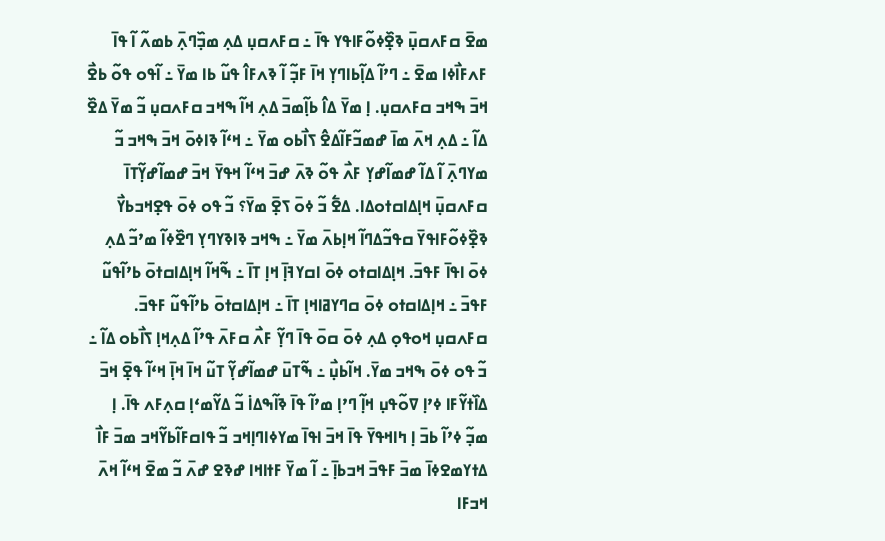ߘߐ߫ ߛߓߍߛߎ߲߫ ߢߐ߲߰ߦߋ߬ߓߊߟߌ ߟߊ߫ ߸ ߛߓߍߛߎ߲ ߡߍ߲ ߘߏ߲߰ߣߍ߲߫ ߕߘߍ߬ ߊ߬ ߟߊ߫ ߓߍߓߊ߯ߦߊ ߘߐ߫ ߸ ߣߴߊ߬ ߡߊ߲߬ߕߊߣߌ߲ ߞߊ߫ ߓߏ߲߬ ߊ߬ ߢߍߓߊ߮ ߟߎ߬ ߕߊ ߘߌ߫ ߸ ߊ߬ߟߋ ߟߋ߬ ߕߐ߯ ߞߏ߫ ߒߞߏ ߛߓߍߛߎ߲. ߊ߲ ߘߌ߫ ߡߊ߮ ߕߊ߲߬ߘߏ߫ ߡߍ߲ ߞߊ߬ ߒߞߏ ߛߓߍߛߎ߲ ߏ߬ ߘߌ߫ ߡߐ߰ ߡߊ߬ ߸ ߡߍ߲ ߞߍ߫ ߘߊ߫ ߝߘߏ߬ߓߊ߬ߡߐ߮ ߖߊ߯ߕߋ ߘߌ߫ ߸ ߞߵߊ߬ ߢߊߦߋ߫ ߞߏ߫ ߒߞߏ ߏ߬ ߘߌߣߍ߲߫ ߊ߬ ߡߊ߬ ߝߘߊ߬ߝߌ߲ ߓߍ߯ ߟߋ߬ ߢߍ߫ ߝߏ߫ ߞߵߊ߬ ߞߟߌ߫ ߞߏ߫ ߝߘߊ߬ߝߌ߲߬ߠߊ߫ ߛߓߍߛߎ߲߫ ߞߊ߲ߡߊߛߙߋߡߊ. ߡߐ߱ ߏ߬ ߦߋ߫ ߖߐ߲߫ ߘߌ߫؟ ߏ߬ ߟߋ ߦߋ߫ ߟߐ߲ߞߏߕߌ߯ ߢߐ߲߰ߦߋ߬ߓߊߟߌ߫ ߛߟߏ߬ߡߣߊ߬ ߞߊ߲ߕߍ߫ ߘߌ߫ ߸ ߒߞߏ ߢߊߢߌߣߌ߲ ߣߐ߰ߦߊ߬ ߘߴߏ߬ ߡߍ߲ ߦߋ߫ ߊߟߊ߫ ߓߟߏ߫. ߞߊ߲ߡߊߛߙߋ ߦߋ߫ ߊߛߌߔߊ߲߫ ߞߊ߲ ߠߊ߫ ߸ ߒ߬ߞߊ߬ ߞߊ߲ߡߊߛߙߋ߫ ߕߴߊ߬ߟߎ߬ ߓߟߏ߫ ߸ ߞߊ߲ߡߊߛߙߋ ߦߋ߫ ߛߣߌߥߊߞߊ߲ ߠߊ߫ ߸ ߞߊ߲ߡߊߛߙߋ߫ ߕߴߊ߬ߟߎ߬ ߓߟߏ߫. ߛߓߍߛߎ߲ ߞߋߟߋ߲ ߡߍ߲ ߦߋ߫ ߛߋ߫ ߟߊ߫ ߣߌ߲߬ ߓߍ߯ ߛߓߍ߫ ߟߴߊ߬ ߡߍ߲ߞߊ߲ ߖߊ߯ߕߋ ߡߊ߬ ߸ ߏ߬ ߟߋ ߦߋ߫ ߒߞߏ ߘߌ߫. ߞߊ߬ߕߎ߲߯ ߸ ߒ߬ߠߎ߫ ߝߘߊ߬ߝߌ߲߬ ߠߎ߬ ߞߊ߫ ߞߊ߲߫ ߞߵߊ߬ ߟߐ߲߫ ߞߏ߫ ߡߊ߰ߙߌ߬ߓߊ ߦߴߊ߲ ߜߋ߬ߟߎ߲ ߞߊ߲߬ ߣߴߊ߲ ߘߴߊ߬ ߟߊ߫ ߢߊ߬ߒߡߊ߭ ߏ߬ ߡߌ߬ߘߵߊ߲ ߛߍ߲ߓߍ ߟߊ߫. ߊ߲ ߘߏ߲߬ ߦߴߊ߬ ߕߏ߫ ߊ߲ ߤߊߞߟߌ߫ ߟߊ߫ ߞߏ߫ ߊߟߊ߫ ߘߌߦߊߣߊ߲ߞߏ ߏ߬ ߟߊߛߓߊ߬ߕߌ߬ߞߏ ߘߏ߫ ߓߊ߯ ߡߙߌߘߐߦߊ߫ ߘߏ߫ ߓߟߏ߫ ߞߏߕߊ߲߫ ߸ ߊ߬ ߘߌ߫ ߓߙߊߞߊ ߝߢߐ ߝߍ߫ ߏ߬ ߘߐ߫ ߞߵߊ߬ ߞߍ߫ ߞߏߓߊ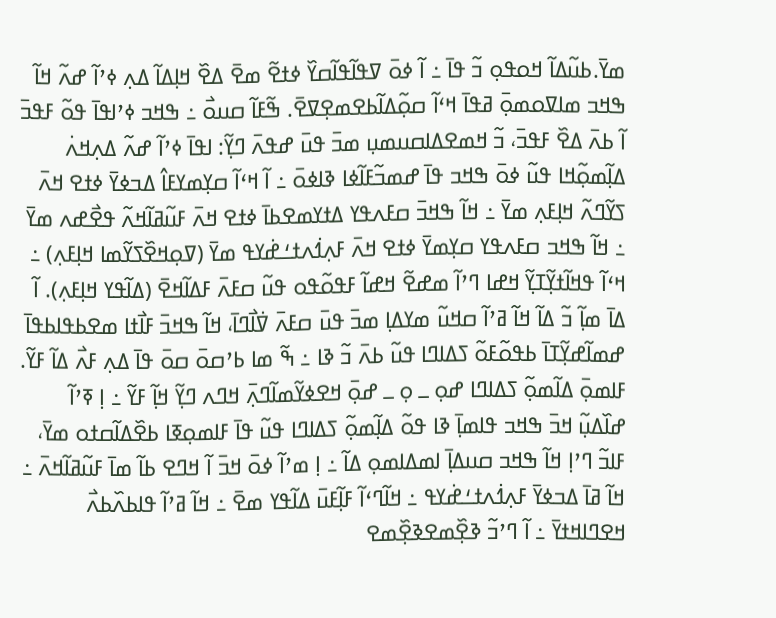ߘߌ߫.ߕߎ߬ߡߊ߬ ߞߋߟߋ߲ ߏ߬ ߟߊ߫ ߸ ߊ߬ ߦߋ߫ ߜߟߊ߬ߟߊ߬ߛߌ߰ ߦߙߐ߬ ߘߐ߫ ߡߐ߰ ߞߊ߲ߡߊ߬ ߡߍ߲ ߦߴߊ߬ ߝߍ߬ ߞߊ߬ ߒߞߏ ߘߊߜߋߘߋ߲߫ ߥߟߊ߫ ߞߵߊ߬ ߛߋ߲߬ߡߊ߬ߕߐߘߐ߲ߜߐ߫. ߒ߬ߓߊ߬ ߛߎߋ߯ ߸ ߒߞߏ ߦߴߊߟߊ߫ ߟߋ߬ ߓߟߏ߫ ߊ߬ ߕߍ߫ ߡߐ߰ ߓߟߏ߫، ߏ߬ ߞߘߐߡߊߛߎߘߎ߲ ߘߏ߫ ߟߎ߫ ߝߟߍ߫ ߣߌ߲߬: ߊߟߊ߫ ߦߴߊ߬ ߝߍ߬ ߡߍ߲ߞߍ߭ ߡߊ߲߬ߘߋ߲߬ߞߊ ߟߎ߬ ߦߋ߫ ߒߞߏ ߟߊ߫ ߝߘߏ߬ߓߊ߬ߦߊ ߢߊߦߋ߫ ߸ ߊ߬ ߞߵߊ߬ ߛߌ߲ߘߌߓߊ߮ ߡߏߦߌ߫ ߦߙߐ ߞߍ߫ ߖߌ߬ߣߍ߬ ߞߊ߲ߓߍ߲ ߘߌ߫ ߸ ߞߊ߬ ߒߞߏ߫ ߛߓߍߟߌ ߡߙߌߘߐߕߊ߫ ߦߙߐ ߞߍ߫ ߓߎ߬ߥߊ߬ߞߍ߬ ߟߐ߯ߝߍ ߘߌ߫ ߸ ߞߊ߬ ߒߞߏ ߛߓߍߟߌ ߛߌ߲ߘߌ߫ ߦߙߐ ߞߍ߫ ߓߍ߲ߗ߭ߍߙߑߝ߭ߌߟ ߘߌ߫ (ߜߋ߲ߞߐ߰ߖߌ߬ߘߊ ߞߊ߲ߓߍ߲) ߸ ߞߵߊ߬ ߟߞߊ߬ߙߌ߲߬ߠߌ߲߬ ߞߝߊ ߣߴߊ߬ ߘߝߐ߬ ߞߝߊ߬ ߓߟߋ߬ߟߋ ߟߎ߬ ߛߓߍ߫ ߓߡߊ߬ߞߐ߫ (ߡߊ߬ߟߌ ߞߊ߲ߓߍ߲). ߊ߬ ߡߊ߫ ߘߊ߲߬ ߏ߬ ߡߊ߬ ߞߊ߬ ߥߴߊ߬ ߛߞߎ߬ ߘߌߡߊ߲ ߘߏ߫ ߟߎ߫ ߛߓߍ߫ ߜ߭ߊ߯ߣߊ߫، ߞߊ߬ ߒߞߏ߫ ߓߊ߯ߙߊ ߘߐߕߟߊߕߟߊ߫ ߝߘߊ߬ߝߌ߲߬ߠߊ߫ ߕߟߋ߬ߓߋ߬ ߖߡߊߣߊ ߟߎ߬ ߕߍ߫ ߏ߬ ߢߊ ߸ ߒ߬ ߘߊ ߕߴߛߋ߫ ߛߋ߫ ߟߊ߫ ߡߍ߲ ߓߍ߯ ߡߊ߬ ߓߌ߬. ߓߊߘߋ߲߫ ߡߊ߬ߘߋ߲߬ ߖߡߊߣߊ ߝߋ߲ ߺ ߋ߲ ߺ ߝߋ߲߫ ߞߐߦߌ߬ߘߊ߬ߣߍ߲߫ ߞߣߍ ߣߌ߲߬ ߞߊ߲߬ ߓߌ߬ ߸ ߊ߲ ߧߴߊ߬ ߝߊ߰ߡߎ߲߬ ߞߏ߫ ߒߞߏ ߟߊߘߊ߲߫ ߢߊ ߟߋ߬ ߡߊ߲߬ߘߋ߲߬ ߖߡߊߣߊ ߟߎ߬ ߟߊ߫ ߓߊߘߋ߲ߧߊ ߕߐ߰ߡߊ߬ߛߙߋ ߘߌ߫، ߓߊߏ߬ ߣߴߊ߲ ߞߊ߬ ߒߞߏ ߛߎߡߊ߲߫ ߊߘߡߊߘߋ߲ ߡߊ߬ ߸ ߊ߲ ߘߴߊ߬ ߦߋ߫ ߞߏ߫ ߊ߬ ߞߣߐ ߕߊ߬ ߘߊ߫ ߓߎ߬ߥߊ߬ߞߍ߫ ߸ ߞߊ߬ ߥߊ߫ ߡߏߦߌ߫ ߓߍ߲ߗ߭ߍߙߑߝ߭ߌߟ ߸ ߞߊ߬ߣߵߊ߬ ߓߊ߲߬ߓߎ߫ ߡߊ߬ߟߌ ߘߐ߫ ߸ ߞߊ߬ ߥߴߊ߬ ߟߊߕߍ߰ߕߍ߯ ߞߐߣߊߞߙߌ߫ ߸ ߊ߬ ߣߴߏ߬ ߢߐ߲߰ߘߐߢߐ߲߰ߘߐ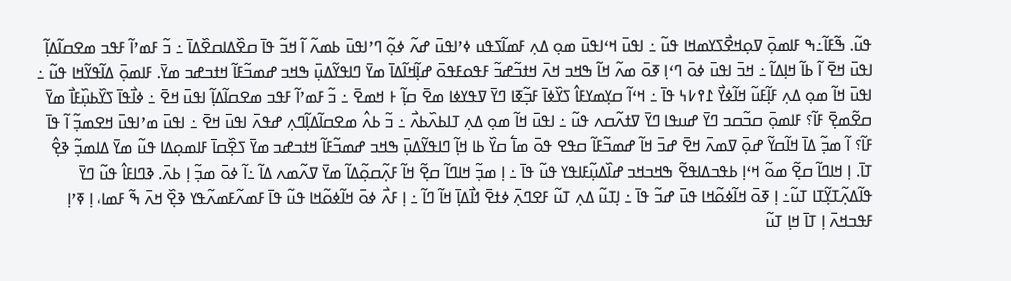ߟߎ߬. ߒ߬ߓߊ߬߸ߒ ߓߊߘߋ߲߫ ߜߋ߲ߞߐ߯ߖߌߘߞߊ ߟߎ߬ ߸ ߊߟߎ߫ ߞߵߊߟߎ߫ ߘߋ߲ ߡߍ߲ ߓߘߊ߬ߖߟߎ ߦߴߊߟߎ߫ ߝߍ߬ ߦߋ߲߬ ߣߴߊߟߎ߫ ߕߘߍ߬ ߊ߬ ߞߏ߬ ߟߊ߫ ߛߐ߰ߡߊߛߐ߰ߡߊ߫ ߸ ߏ߬ ߓߘߴߊ߬ ߓߟߏ ߘߐߛߊ߬ߡߊ߲߬ ߊߟߎ߫ ߞߐ߫ ߊ߬ ߕߊ߬ ߞߊ߲ߡߊ߬ ߸ ߞߏ߫ ߊߟߎ߫ ߦߋ߫ ߣߵߊ߲ ߧߋ߫ ߘߍ߬ ߞߊ߬ ߒߞߏ ߞߍ߫ ߞߙߏ߬ߝߏ߬ ߓߟߋߓߟߋ߫ ߝߊ߲߬ߞߊ߬ߡߊ߫ ߘߌ߫ ߣߊߟߌ߬ߡߎ߲߫ ߒߞߏ ߝߘߏ߬ߓߊ߬ ߞߙߏߝߏ ߘߌ߫. ߓߊߘߋ߲߫ ߡߊ߬ߟߌ߬ߞߊ ߟߎ߬ ߸ ߊߟߎ߫ ߞߊ߬ ߘߋ߲ ߡߍ߲ ߓߊ߲߬ߓߎ߬ ߞߊ߬ߦߌ߯ ߁߉߇߆ ߟߊ߫ ߸ ߞߵߊ߬ ߛߌ߲ߘߌߓߊ߮ ߖߌ߰ߦߊ߫ ߓߏ߲߬ߧߊ ߣߌ߫ ߜߟߌߦߊ ߘߐ߫ ߛߊ߲߬ ߅ ߞߘߐ߫ ߸ ߏ߬ ߓߘߴߊ߬ ߓߟߏ ߘߐߛߊ߬ߡߊ߲߬ ߊߟߎ߫ ߞߐ߫ ߸ ߦߊ߯ߟߊ߫ ߖߌ߰ߕߎ߲߰ߓߊ߯ ߘߌ߫ ߛߐ߬ߘߐ߲߫ ߓߊ߬؟ ߓߊߘߋ߲߫ ߛߏ߬ߛߏ ߣߌ߫ ߝߎߟߊ ߣߌ߫ ߜߙߍ߬ߛߍ ߟߎ߬ ߸ ߊߟߎ߫ ߞߊ߬ ߘߋ߲ ߡߍ߲ ߠߊߕߍ߰ߕߍ߯ ߸ ߏ߬ ߕߍ߮ ߘߐߛߊ߬ߡߊ߲߬ߣߍ߲ ߝߟߍ߫ ߊߟߎ߫ ߞߐ߫ ߸ ߊߟߎ߫ ߘߴߊߟߎ߫ ߞߐߘߏ߲߬ ߊ߬ ߟߊ߫ ߓߊ߬؟ ߊ߬ ߘߏ߲߬ ߡߊ߫ ߞߊ߬ߛߌ߬ ߝߋ߲߫ ߜߘߍ߫ ߞߐ߫ ߝߏ߫ ߞߊ߬ ߝߘߏ߬ߓߊ߬ ߛߟߐ ߟߋ߫ ߘߊ߱ ߛߌ߰ ߕߊ ߞߊ߲߬ ߣߊߟߌ߬ߡߎ߲߫ ߒߞߏ ߝߘߏ߬ߓߊ߬ ߞߙߏߝߏ ߘߌ߫ ߖߐ߲߰ߛߊ߫ ߓߊߘߋ߲ߡߊ ߟߎ߬ ߘߌ߫ ߡߊߘߏ߲߬ ߢߐ߲߮ ߠߊ߫. ߊ߲ ߞߊߣߊ߬ ߛߐ߲߬ ߘߋ߬ ߞߵߊ߲ ߕߟߏߡߊߟߐ߬ ߒߞߏߞߏ ߝߊ߰ߡߎ߲߬ߓߊߟߌ ߟߎ߬ ߟߊ߫ ߸ ߊ߲ ߘߏ߲߬ ߞߊߣߊ߬ ߛߐ߲߬ ߞߊ߬ ߓߍ߲߬ߛߋ߲߬ߡߊ߬ ߘߌ߫ ߜߍ߬ߘߍ ߡߊ߬ ߸ߊ߬ ߦߋ߫ ߘߏ߲߬ ߊ߲ ߕߍ߫. ߢߣߊߓߊ߮ ߟߎ߬ ߣߌ߫ ߟߊ߬ߡߍ߲߬ߠߌ߲߬ߠߊ ߠߎ߬߸ ߊ߲ ߧߋ߫ ߞߊ߬ߦߋ߬ߞߊ ߟߎ߫ ߝߏ߬ ߟߊ߫ ߸ ߊ߲ߠߎ߬ ߡߍ߲ ߠߎ߬ ߓߐߣߍ߲߫ ߦߙߐ߫ ߗߊ߯ߡߊ߲߫ ߞߊ߬ ߣߊ߬ ߸ ߊ߲ ߓߍ߯ ߦߋ߫ ߞߊ߬ߦߋ߬ߞߊ ߟߎ߬ ߟߊ߫ ߓߘߍ߬ߓߘߍ߬ߟߌ ߢߐ߲߰ ߞߍ߫ ߒ߬ ߓߘߊ، ߊ߲ ߧߴߊ߲ ߓߟߏߞߍ߫ ߊ߲ ߠߊ߫ ߞߊ߲ ߠߎ߬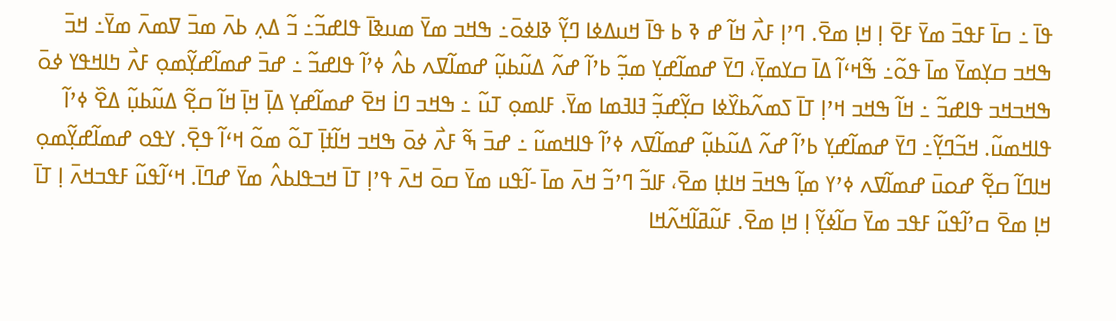ߟߊ߫ ߸ ߛߊ߫ ߓߟߏ߫ ߘߌ߫ ߓߐ߫ ߊ߲ ߞߊ߲ ߘߐ߫. ߣߴߊ߲ ߓߍ߯ ߞߊ߬ ߝ ߢ ߕ ߟߊ߫ ߞߎߡߦߊ ߣߌ߲߬ ߢߊߦߋ߫߸ ߒߞߏ ߘߌ߫ ߘߎߢߊ߫ ߟߊߝߏ߬߸ ߏ߬ ߡߍ߲ ߕߍ߫ ߘߏ߫ ߜߘߍ߫ ߘߌ߫߸ ߞߏ߫ ߒߞߏ ߛߌ߲ߘߌ߫ ߘߊ߫ ߟߋ߬߸ ߒ߬ߞߵߊ߬ ߡߊ߫ ߛߌߘߌ߲߫، ߣߌ߫ ߝߘߊ߬ߝߌ߲ ߘߏ߲߬ ߕߴߊ߬ ߝߍ߬ ߡߎ߬ߕߎ߲߬ ߝߘߊ߬ߜߍ ߕߍ߮ ߦߴߊ߬ ߟߊߝߏ߬ ߸ ߝߏ߫ ߝߘߊ߬ߝߌ߲߬ߘߋ߲ ߓߍ߯ ߤߊߞߟߌ ߦߋ߫ ߒߞߏߞߏ ߟߊߝߏ߬ ߸ ߞߊ߬ ߒߞߏ ߞߴߊ߲ ߠߊ߫ ߖߘߍ߬ߕߌ߰ߦߊ ߛߌ߲߬ߝߏ߲߬ ߔߊߔߘߊ ߘߌ߫. ߓߊߘߋ߲ ߠߎ߬ ߸ ߒߞߏ ߣߊ߭ ߞߐ߫ ߝߘߊ߬ߝߌ߲ ߡߊ߲߫ ߞߊ߲߫ ߞߊ߬ ߛߐ߲߬ ߡߎ߬ߕߎ߲߬ ߡߐ߰ ߦߴߊ߬ ߟߊߞߘߎ߬. ߞߏ߬ߣߌ߲߬߸ ߣߌ߫ ߝߘߊ߬ߝߌ߲ ߕߴߊ߬ ߝߍ߬ ߡߎ߬ߕߎ߲߬ ߝߘߊ߬ߜߍ ߦߴߊ߬ ߟߊߞߘߎ߬ ߸ ߝߏ߫ ߒ߬ ߓߍ߯ ߦߋ߫ ߒߞߏ ߞߊ߬ߙߊ߲߫ ߠߋ߬ ߘߋ߬ ߞߵߊ߬ ߟߐ߲߫. ߌߟߋ ߝߘߊ߬ߝߌ߲߬ߘߋ߲ ߞߊߣߊ߬ ߛߐ߲߬ ߝߋߎ߫ ߝߘߊ߬ߜߍ ߦߴߌ ߘߊ߲߬ ߒߞߏ߫ ߞߊߙߊ߲ ߘߐ߫، ߓߊߏ߬ ߣߴߏ߬ ߞߍ߫ ߘߊ߫ -ߊ߬ߟߎ ߘߌ߫ ߛߋ߫ ߞߍ߫ ߟߴߊ߲ ߠߊ߫ ߞߏߟߊߕߍ߮ ߘߌ߫ ߝߣߊ߫. ߞߵߊ߬ߟߎ߬ ߓߟߏߞߍ߫ ߊ߲ ߠߊ߫ ߞߊ߲ ߘߐ߫ ߛߴߊ߬ߟߎ߬ ߓߟߏ ߘߌ߫ ߛߊ߬ߦߌ߲߬ ߊ߲ ߞߊ߲ ߘߐ߫. ߓߎ߬ߥߊ߬ߞߍ߬ߞߊ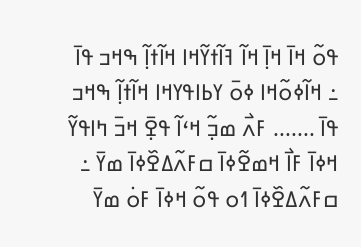ߟߋ߬ ߞߊ߫ ߞߊ߲߫ ߞߊ߬ ߔߊ߬ߙߌ߬ߞߊ ߞߊ߬ߙߊ߲߬ ߒߞߏ ߟߊ߫ ߸ ߞߊ߬ߦߋ߬ߞߊ ߦߋ߫ ߌߕߊߟߌߞߊ ߞߊ߬ߙߊ߲߬ ߒߞߏ ߟߊ߫ ....... ߓߍ߯ ߘߏ߲߬ ߞߵߊ߬ ߟߐ߲߫ ߞߏ߫ ߤߊߟߌ߬ ߞߦߊ߫ ߓߊ߯ ߞߘߐ߬ߦߊ߫ ߛߓߍ߬ߡߐ߰ߦߊ߫ ߘߌ߫ ߸ ߛߓߍ߬ߡߐ߰ߦߊ߫ ߗߋ ߟߋ߬ ߞߦߊ߫ ߓߋ߭ ߘߌ߫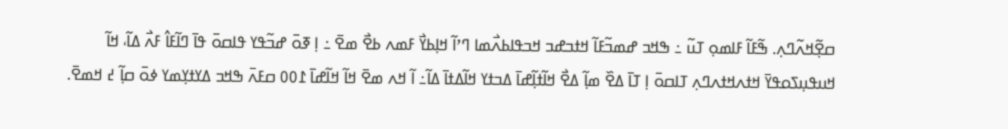ߛߐ߲߬ߞߍ߬ߣߍ߲. ߒ߬ߓߊ߬ ߓߊߘߋ߲ ߠߎ߬ ߸ ߒߞߏ ߝߘߏ߬ߓߊ߬ ߞߙߏߝߏ ߞߏߟߊߕߍ߯ߘߊ ߣߴߊ߬ ߞߊ߲ߕߌ߯ ߓߘߍ ߕߐ߯ ߘߐ߫ ߸ ߊ߲ ߧߋ߫ ߝߏ߬ߟߌ ߟߊߛߋ߫ ߟߊ߫ ߣߊ߬ߓߊ߮ ߓߍ߯ ߡߊ߬، ߞߊ߬ ߞߎߟߎ߲ߖߋߟߌ߫ ߞߙߍߞߙߍߣߍ߲ ߠߊߛߋ߫ ߊ߲ ߠߊ߫ ߡߐ߰ ߘߊ߲߬ ߡߐ߯ ߞߊ߬ߙߊ߲߬ߝߊ߫ ߡߏߙߌ ߞߊ߬ߡߙߊ߫ ߡߊ߬߸ ߊ߬ ߞߍ ߘߐ߫ ߞߊ߬ ߞߊ߬ߝߊ߫ ߁߀߀ ߛߓߍ߫ ߒߞߏ ߡߌߙߌ߲ߘߌ ߦߋ߫ ߛߊ߲߬ ߄ ߞߘߐ߫.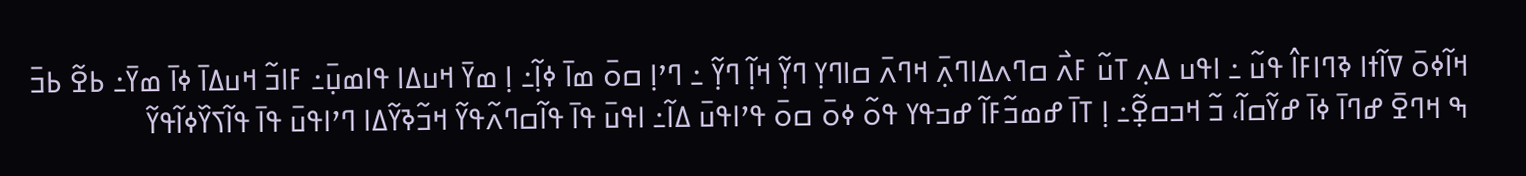ߞߊ߬ߦߋ߫ ߜߊ߬ߙߊ ߢߣߊߓߊ߮ ߟߎ߬ ߸ ߊߟߎ ߡߍ߲ ߠߎ߬ ߓߍ߯ ߛߣߍߡߊߣߍ߲߫ ߞߣߍ߫ ߛߊߣߌ߲ ߣߌ߲߬ ߞߊ߲߬ ߣߌ߲߬ ߸ ߣߴߊ߲ ߛߋ߫ ߘߊ߫ ߦߊ߲߬߸ ߊ߲ ߘߌ߫ ߞߎߡߊ ߟߊߘߎ߲߫߸ ߓߊߏ߬ ߞߎߡߊ߫ ߦߊ߫ ߘߌ߫߸ ߕߐ߬ ߕߏ߫ ߒ ߞߣߐ߫ ߝߣߊ߫ ߦߊ߫ ߝߌ߬ߛߊ߬، ߏ߬ ߞߏߛߐ߲߬߸ ߊ߲ ߠߊ߫ ߝߘߏ߬ߓߊ߬ ߝߏߟߌ ߟߋ߬ ߦߋ߫ ߛߋ߫ ߟߴߊߟߎ߫ ߡߊ߬߸ ߊߟߎ߫ ߟߊ߫ ߟߊ߬ߛߣߍ߬ߟߌ߬ ߞߏ߬ߢߌ߬ߡߊ ߣߴߊߟߎ߫ ߟߊ߫ ߟߊ߬ߖߌ߰ߦߊ߬ߟߌ߬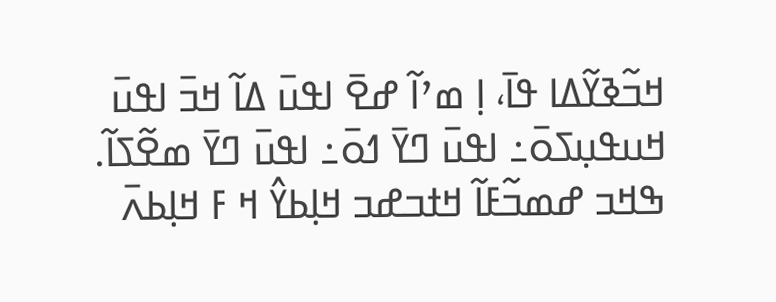ߞߏ߬ߢߌ߬ߡߊ ߟߊ߫، ߊ߲ ߘߴߊ߬ ߝߐ߫ ߊߟߎ߫ ߡߊ߬ ߞߏ߫ ߊߟߎ߫ ߞߎߟߎ߲ߖߋ߫߸ ߊߟߎ߫ ߣߌ߫ ߗߋ߫߸ ߊߟߎ߫ ߣߌ߫ ߘߐ߬ߖߊ߬.
ߒߞߏ ߝߘߏ߬ߓߊ߬ ߞߙߏߝߏ ߞߊ߲ߕߌ߮ ߞ ߓ ߞߊ߲ߕߍ߫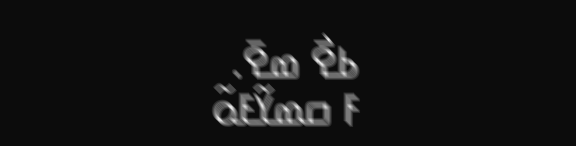ߕߐ߯ ߘߐ߫.
ߓ ߛߘߌ߬ߓߋ߬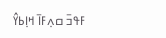ߓߟߏ߫ ߛߍ߲ߓߊ߫ ߞߊ߲ߕߌ߮